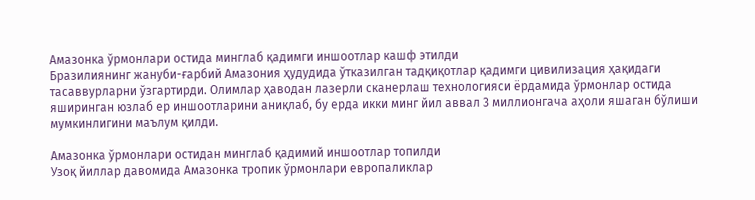Амазонка ўрмонлари остида минглаб қадимги иншоотлар кашф этилди
Бразилиянинг жануби-ғарбий Амазония ҳудудида ўтказилган тадқиқотлар қадимги цивилизация ҳақидаги тасаввурларни ўзгартирди. Олимлар ҳаводан лазерли сканерлаш технологияси ёрдамида ўрмонлар остида яширинган юзлаб ер иншоотларини аниқлаб, бу ерда икки минг йил аввал 3 миллионгача аҳоли яшаган бўлиши мумкинлигини маълум қилди.

Амазонка ўрмонлари остидан минглаб қадимий иншоотлар топилди
Узоқ йиллар давомида Амазонка тропик ўрмонлари европаликлар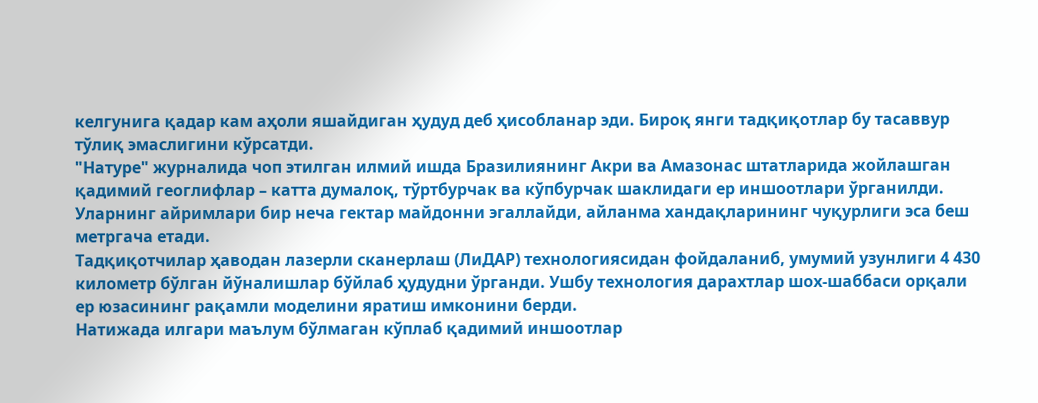келгунига қадар кам аҳоли яшайдиган ҳудуд деб ҳисобланар эди. Бироқ янги тадқиқотлар бу тасаввур тўлиқ эмаслигини кўрсатди.
"Натуре" журналида чоп этилган илмий ишда Бразилиянинг Акри ва Амазонас штатларида жойлашган қадимий геоглифлар – катта думалоқ, тўртбурчак ва кўпбурчак шаклидаги ер иншоотлари ўрганилди. Уларнинг айримлари бир неча гектар майдонни эгаллайди, айланма хандақларининг чуқурлиги эса беш метргача етади.
Тадқиқотчилар ҳаводан лазерли сканерлаш (ЛиДАР) технологиясидан фойдаланиб, умумий узунлиги 4 430 километр бўлган йўналишлар бўйлаб ҳудудни ўрганди. Ушбу технология дарахтлар шох-шаббаси орқали ер юзасининг рақамли моделини яратиш имконини берди.
Натижада илгари маълум бўлмаган кўплаб қадимий иншоотлар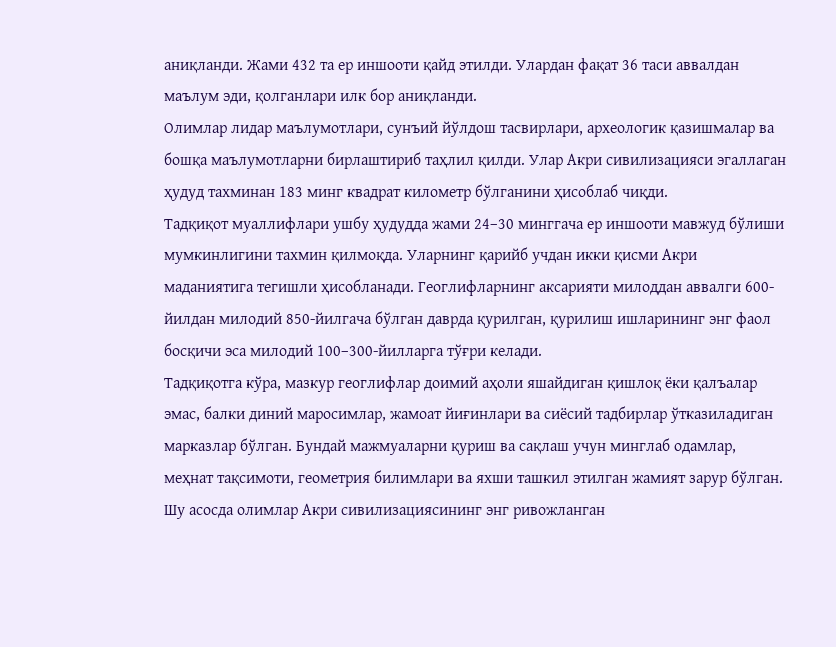аниқланди. Жами 432 та ер иншооти қайд этилди. Улардан фақат 36 таси аввалдан маълум эди, қолганлари илк бор аниқланди.
Олимлар лидар маълумотлари, сунъий йўлдош тасвирлари, археологик қазишмалар ва бошқа маълумотларни бирлаштириб таҳлил қилди. Улар Акри сивилизацияси эгаллаган ҳудуд тахминан 183 минг квадрат километр бўлганини ҳисоблаб чиқди.
Тадқиқот муаллифлари ушбу ҳудудда жами 24–30 минггача ер иншооти мавжуд бўлиши мумкинлигини тахмин қилмоқда. Уларнинг қарийб учдан икки қисми Акри маданиятига тегишли ҳисобланади. Геоглифларнинг аксарияти милоддан аввалги 600-йилдан милодий 850-йилгача бўлган даврда қурилган, қурилиш ишларининг энг фаол босқичи эса милодий 100–300-йилларга тўғри келади.
Тадқиқотга кўра, мазкур геоглифлар доимий аҳоли яшайдиган қишлоқ ёки қалъалар эмас, балки диний маросимлар, жамоат йиғинлари ва сиёсий тадбирлар ўтказиладиган марказлар бўлган. Бундай мажмуаларни қуриш ва сақлаш учун минглаб одамлар, меҳнат тақсимоти, геометрия билимлари ва яхши ташкил этилган жамият зарур бўлган.
Шу асосда олимлар Акри сивилизациясининг энг ривожланган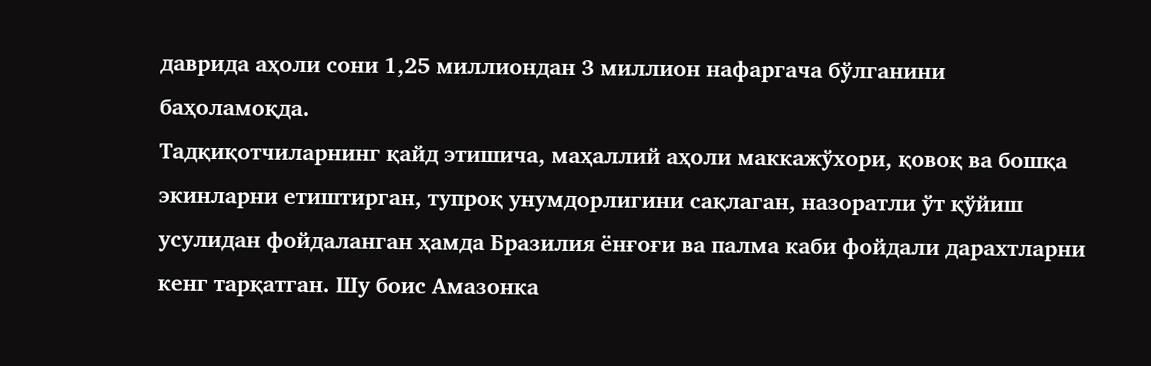даврида аҳоли сони 1,25 миллиондан 3 миллион нафаргача бўлганини баҳоламоқда.
Тадқиқотчиларнинг қайд этишича, маҳаллий аҳоли маккажўхори, қовоқ ва бошқа экинларни етиштирган, тупроқ унумдорлигини сақлаган, назоратли ўт қўйиш усулидан фойдаланган ҳамда Бразилия ёнғоғи ва палма каби фойдали дарахтларни кенг тарқатган. Шу боис Амазонка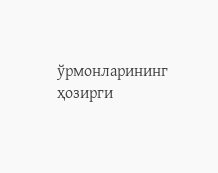ўрмонларининг ҳозирги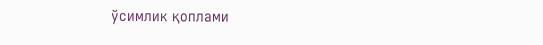ўсимлик қоплами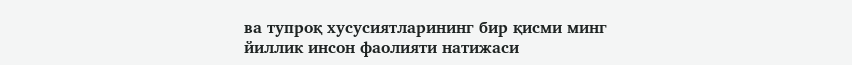ва тупроқ хусусиятларининг бир қисми минг йиллик инсон фаолияти натижаси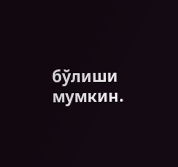бўлиши мумкин.